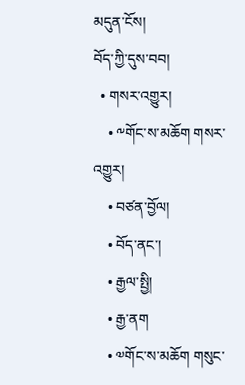མདུན་ངོས།
བོད་ཀྱི་དུས་བབ།
  • གསར་འགྱུར།
    • ༸གོང་ས་མཆོག གསར་འགྱུར།
    • བཙན་བྱོལ།
    • བོད་ནང་།
    • རྒྱལ་སྤྱི།
    • རྒྱ་ནག
    • ༧གོང་ས་མཆོག གསུང་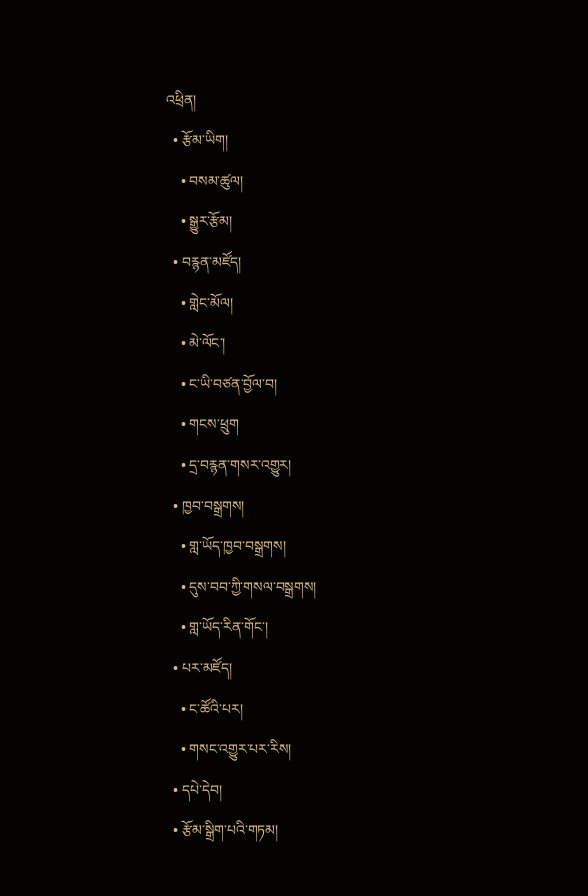འཕྲིན།
  • རྩོམ་ཡིག།
    • བསམ་ཚུལ།
    • སྒྱུར་རྩོམ།
  • བརྙན་མཛོད།
    • གླེང་མོལ།
    • མེ་ལོང་།
    • ང་ཡི་བཙན་བྱོལ་བ།
    • གངས་ཕྲུག
    • དྲ་བརྙན་གསར་འགྱུར།
  • ཁྱབ་བསྒྲགས།
    • གླ་ཡོད་ཁྱབ་བསྒྲགས།
    • དུས་བབ་ཀྱི་གསལ་བསྒྲགས།
    • གླ་ཡོད་རིན་གོང་།
  • པར་མཛོད།
    • ང་ཚོའི་པར།
    • གསང་འགྱུར་པར་རིས།
  • དཔེ་དེབ།
  • རྩོམ་སྒྲིག་པའི་གཏམ།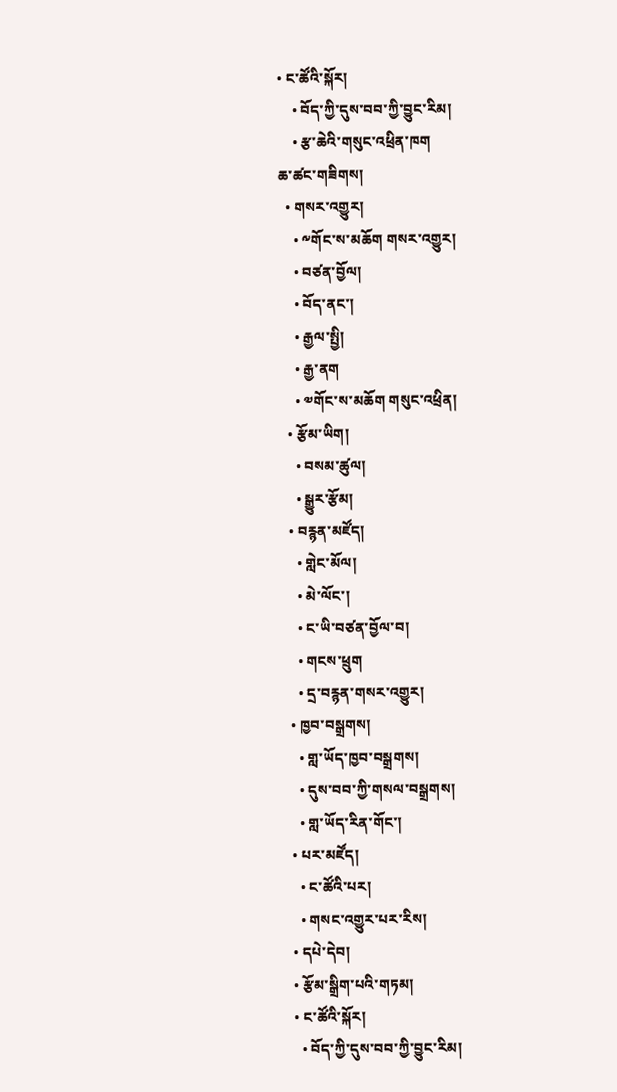• ང་ཚོའི་སྐོར།
    • བོད་ཀྱི་དུས་བབ་ཀྱི་བྱུང་རིམ།
    • རྩ་ཆེའི་གསུང་འཕྲིན་ཁག
ཆ་ཚང་གཟིགས།
  • གསར་འགྱུར།
    • ༸གོང་ས་མཆོག གསར་འགྱུར།
    • བཙན་བྱོལ།
    • བོད་ནང་།
    • རྒྱལ་སྤྱི།
    • རྒྱ་ནག
    • ༧གོང་ས་མཆོག གསུང་འཕྲིན།
  • རྩོམ་ཡིག།
    • བསམ་ཚུལ།
    • སྒྱུར་རྩོམ།
  • བརྙན་མཛོད།
    • གླེང་མོལ།
    • མེ་ལོང་།
    • ང་ཡི་བཙན་བྱོལ་བ།
    • གངས་ཕྲུག
    • དྲ་བརྙན་གསར་འགྱུར།
  • ཁྱབ་བསྒྲགས།
    • གླ་ཡོད་ཁྱབ་བསྒྲགས།
    • དུས་བབ་ཀྱི་གསལ་བསྒྲགས།
    • གླ་ཡོད་རིན་གོང་།
  • པར་མཛོད།
    • ང་ཚོའི་པར།
    • གསང་འགྱུར་པར་རིས།
  • དཔེ་དེབ།
  • རྩོམ་སྒྲིག་པའི་གཏམ།
  • ང་ཚོའི་སྐོར།
    • བོད་ཀྱི་དུས་བབ་ཀྱི་བྱུང་རིམ།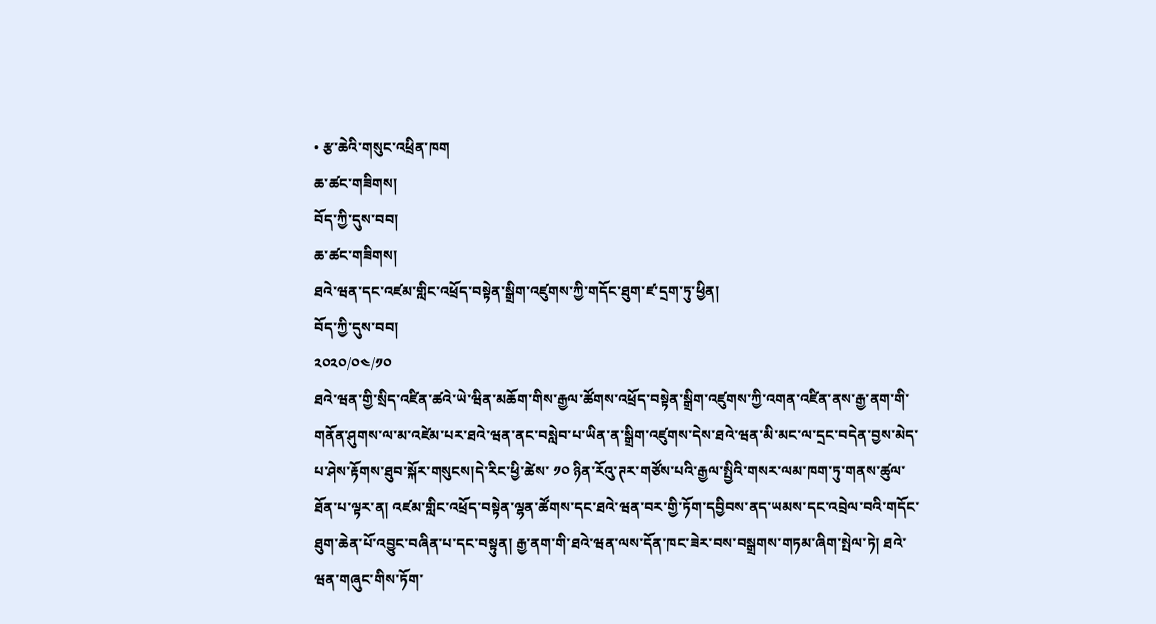• རྩ་ཆེའི་གསུང་འཕྲིན་ཁག
ཆ་ཚང་གཟིགས།
བོད་ཀྱི་དུས་བབ།
ཆ་ཚང་གཟིགས།
ཐའེ་ཝན་དང་འཛམ་གླིང་འཕྲོད་བསྟེན་སྒྲིག་འཛུགས་ཀྱི་གདོང་ཐུག་ཛ་དྲག་ཏུ་ཕྱིན།
བོད་ཀྱི་དུས་བབ།
༢༠༢༠/༠༤/༡༠
ཐའེ་ཝན་གྱི་སྲིད་འཛིན་ཚའེ་ཡེ་ཝིན་མཆོག་གིས་རྒྱལ་ཚོགས་འཕྲོད་བསྟེན་སྒྲིག་འཛུགས་ཀྱི་འགན་འཛིན་ནས་རྒྱ་ནག་གི་གནོན་ཤུགས་ལ་མ་འཛེམ་པར་ཐའེ་ཝན་ནང་བསླེབ་པ་ཡིན་ན་སྒྲིག་འཛུགས་དེས་ཐའེ་ཝན་མི་མང་ལ་དྲང་བདེན་བྱས་མེད་པ་ཤེས་རྟོགས་ཐུབ་སྐོར་གསུངས།དེ་རིང་ཕྱི་ཚེས་ ༡༠ ཉིན་རོའུ་ཊར་གཙོས་པའི་རྒྱལ་སྤྱིའི་གསར་ལམ་ཁག་ཏུ་གནས་ཚུལ་ཐོན་པ་ལྟར་ན། འཛམ་གླིང་འཕྲོད་བསྟེན་ལྷན་ཚོགས་དང་ཐའེ་ཝན་བར་གྱི་ཏོག་དབྱིབས་ནད་ཡམས་དང་འབྲེལ་བའི་གདོང་ཐུག་ཆེན་པོ་འབྱུང་བཞིན་པ་དང་བསྟུན། རྒྱ་ནག་གི་ཐའེ་ཝན་ལས་དོན་ཁང་ཟེར་བས་བསྒྲགས་གཏམ་ཞིག་སྤེལ་ཏེ། ཐའེ་ཝན་གཞུང་གིས་ཏོག་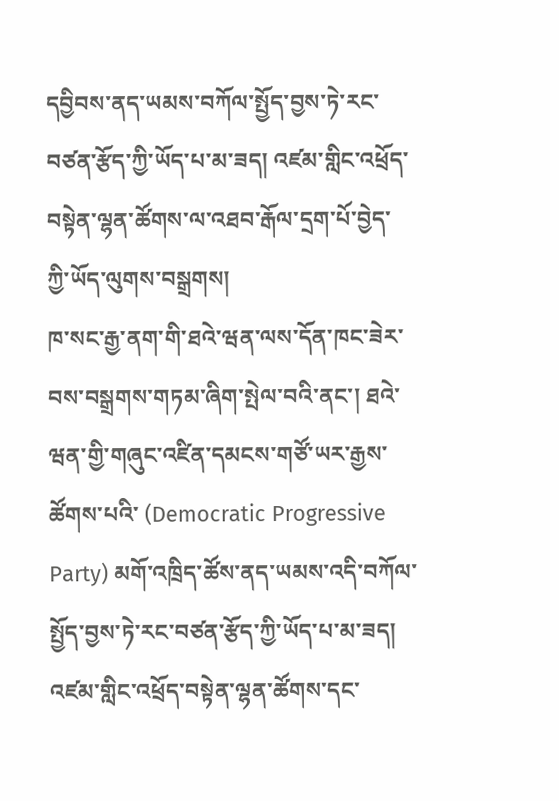དབྱིབས་ནད་ཡམས་བཀོལ་སྤྱོད་བྱས་ཏེ་རང་བཙན་རྩོད་ཀྱི་ཡོད་པ་མ་ཟད། འཛམ་གླིང་འཕྲོད་བསྟེན་ལྷན་ཚོགས་ལ་འཐབ་རྒོལ་དྲག་པོ་བྱེད་ཀྱི་ཡོད་ལུགས་བསྒྲགས།
ཁ་སང་རྒྱ་ནག་གི་ཐའེ་ཝན་ལས་དོན་ཁང་ཟེར་བས་བསྒྲགས་གཏམ་ཞིག་སྤེལ་བའི་ནང་། ཐའེ་ཝན་གྱི་གཞུང་འཛིན་དམངས་གཙོ་ཡར་རྒྱས་ཚོགས་པའི་ (Democratic Progressive Party) མགོ་འཁྲིད་ཚོས་ནད་ཡམས་འདི་བཀོལ་སྤྱོད་བྱས་ཏེ་རང་བཙན་རྩོད་ཀྱི་ཡོད་པ་མ་ཟད། འཛམ་གླིང་འཕྲོད་བསྟེན་ལྷན་ཚོགས་དང་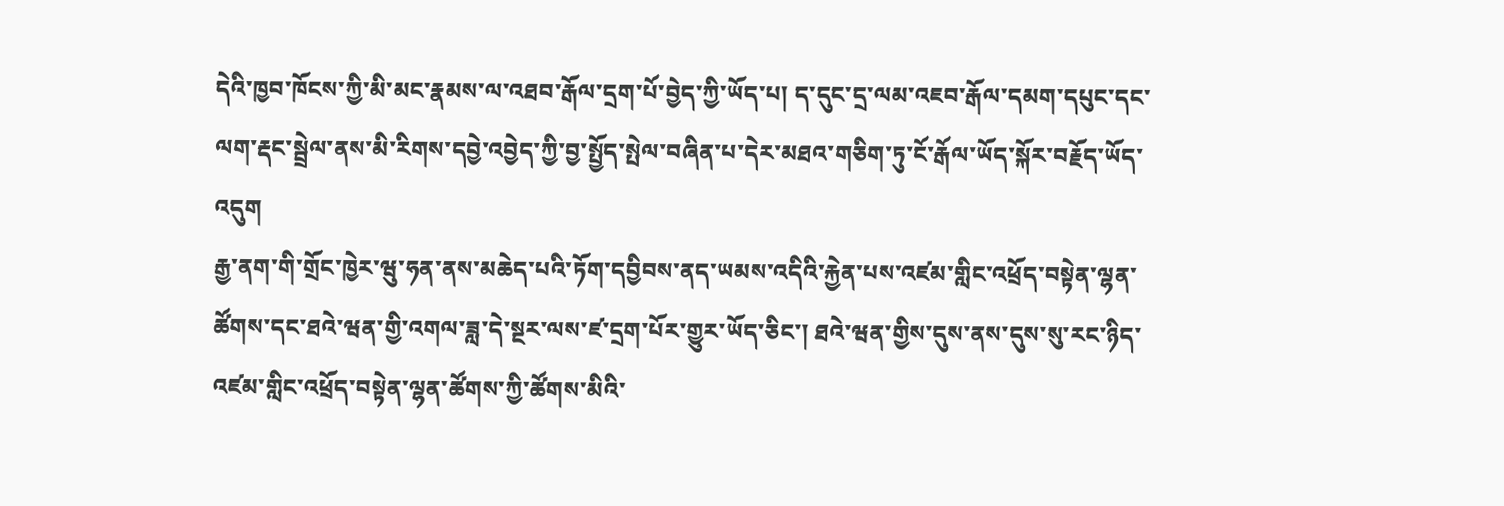དེའི་ཁྱབ་ཁོངས་ཀྱི་མི་མང་རྣམས་ལ་འཐབ་རྒོལ་དྲག་པོ་བྱེད་ཀྱི་ཡོད་པ། ད་དུང་དྲ་ལམ་འཇབ་རྒོལ་དམག་དཔུང་དང་ལག་རྡང་སྦྲེལ་ནས་མི་རིགས་དབྱེ་འབྱེད་ཀྱི་བྱ་སྤྱོད་སྤེལ་བཞིན་པ་དེར་མཐའ་གཅིག་ཏུ་ངོ་རྒོལ་ཡོད་སྐོར་བརྗོད་ཡོད་འདུག
རྒྱ་ནག་གི་གྲོང་ཁྱེར་ཝུ་ཧན་ནས་མཆེད་པའི་ཏོག་དབྱིབས་ནད་ཡམས་འདིའི་རྐྱེན་པས་འཛམ་གླིང་འཕྲོད་བསྟེན་ལྷན་ཚོགས་དང་ཐའེ་ཝན་གྱི་འགལ་ཟླ་དེ་སྔར་ལས་ཛ་དྲག་པོར་གྱུར་ཡོད་ཅིང་། ཐའེ་ཝན་གྱིས་དུས་ནས་དུས་སུ་རང་ཉིད་འཛམ་གླིང་འཕྲོད་བསྟེན་ལྷན་ཚོགས་ཀྱི་ཚོགས་མིའི་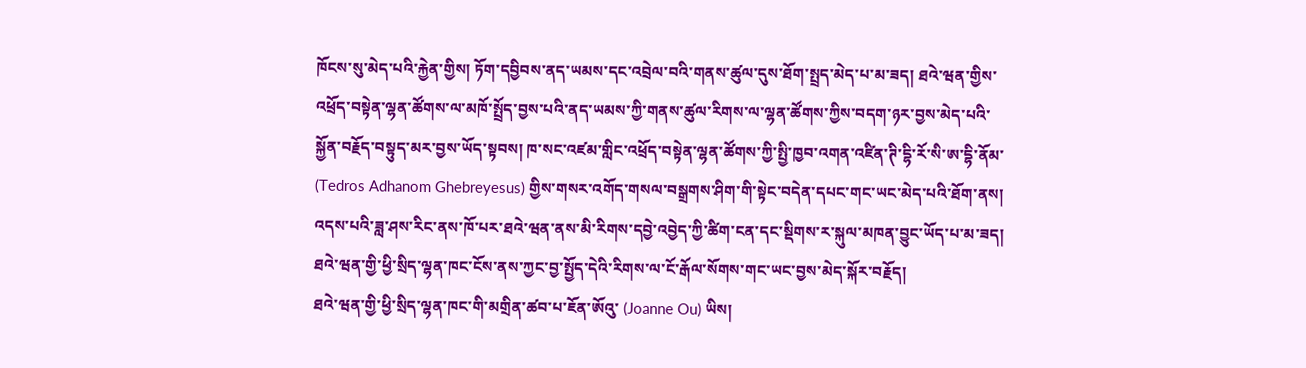ཁོངས་སུ་མེད་པའི་རྐྱེན་གྱིས། ཏོག་དབྱིབས་ནད་ཡམས་དང་འབྲེལ་བའི་གནས་ཚུལ་དུས་ཐོག་སྤྲད་མེད་པ་མ་ཟད། ཐའེ་ཝན་གྱིས་འཕྲོད་བསྟེན་ལྷན་ཚོགས་ལ་མཁོ་སྤྲོད་བྱས་པའི་ནད་ཡམས་ཀྱི་གནས་ཚུལ་རིགས་ལ་ལྷན་ཚོགས་ཀྱིས་བདག་ཉར་བྱས་མེད་པའི་སྐྱོན་བརྗོད་བསྟུད་མར་བྱས་ཡོད་སྟབས། ཁ་སང་འཛམ་གླིང་འཕྲོད་བསྟེན་ལྷན་ཚོགས་ཀྱི་སྤྱི་ཁྱབ་འགན་འཛིན་ཊི་དྷི་རོ་སི་ཨ་དྷི་ནོམ་ (Tedros Adhanom Ghebreyesus) གྱིས་གསར་འགོད་གསལ་བསྒྲགས་ཤིག་གི་སྟེང་བདེན་དཔང་གང་ཡང་མེད་པའི་ཐོག་ནས། འདས་པའི་ཟླ་ཤས་རིང་ནས་ཁོ་པར་ཐའེ་ཝན་ནས་མི་རིགས་དབྱེ་འབྱེད་ཀྱི་ཚིག་ངན་དང་སྡིགས་ར་སྐུལ་མཁན་བྱུང་ཡོད་པ་མ་ཟད། ཐའེ་ཝན་གྱི་ཕྱི་སྲིད་ལྷན་ཁང་ངོས་ནས་ཀྱང་བྱ་སྤྱོད་དེའི་རིགས་ལ་ངོ་རྒོལ་སོགས་གང་ཡང་བྱས་མེད་སྐོར་བརྗོད།
ཐའེ་ཝན་གྱི་ཕྱི་སྲིད་ལྷན་ཁང་གི་མགྲིན་ཚབ་པ་ཇོན་ཨོའུ་ (Joanne Ou) ཡིས།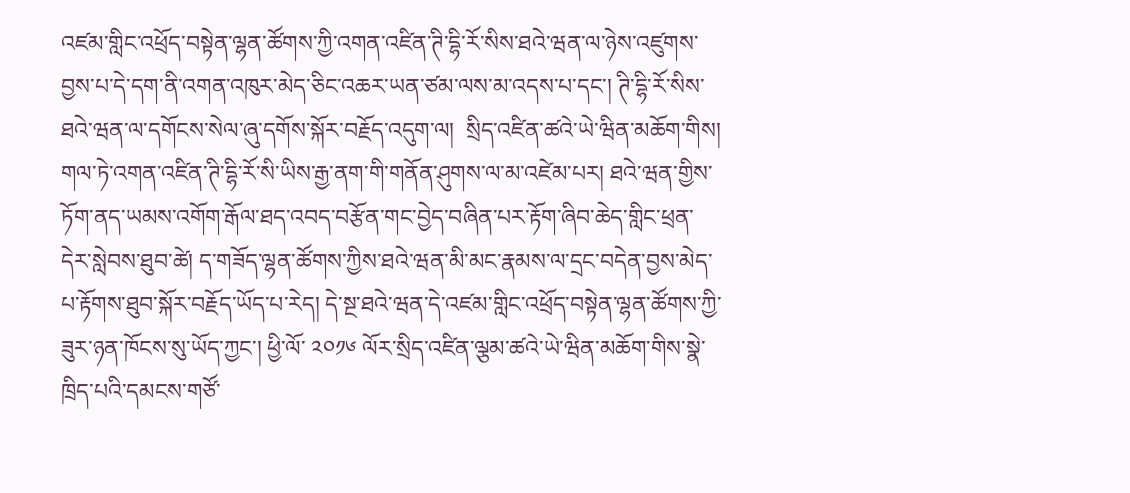འཛམ་གླིང་འཕྲོད་བསྟེན་ལྷན་ཚོགས་ཀྱི་འགན་འཛིན་ཊི་དྷི་རོ་སིས་ཐའེ་ཝན་ལ་ཉེས་འཛུགས་བྱས་པ་དེ་དག་ནི་འགན་འཁུར་མེད་ཅིང་འཆར་ཡན་ཙམ་ལས་མ་འདས་པ་དང་། ཊི་དྷི་རོ་སིས་ཐའེ་ཝན་ལ་དགོངས་སེལ་ཞུ་དགོས་སྐོར་བརྗོད་འདུག་ལ།  སྲིད་འཛིན་ཚའེ་ཡེ་ཝིན་མཆོག་གིས། གལ་ཏེ་འགན་འཛིན་ཊི་དྷི་རོ་སི་ཡིས་རྒྱ་ནག་གི་གནོན་ཤུགས་ལ་མ་འཛེམ་པར། ཐའེ་ཝན་གྱིས་ཏོག་ནད་ཡམས་འགོག་རྒོལ་ཐད་འབད་བརྩོན་གང་བྱེད་བཞིན་པར་རྟོག་ཞིབ་ཆེད་གླིང་ཕྲན་དེར་སླེབས་ཐུབ་ཚེ། ད་གཟོད་ལྷན་ཚོགས་ཀྱིས་ཐའེ་ཝན་མི་མང་རྣམས་ལ་དྲང་བདེན་བྱས་མེད་པ་རྟོགས་ཐུབ་སྐོར་བརྗོད་ཡོད་པ་རེད། དེ་སྔ་ཐའེ་ཝན་དེ་འཛམ་གླིང་འཕྲོད་བསྟེན་ལྷན་ཚོགས་ཀྱི་ཟུར་ཉན་ཁོངས་སུ་ཡོད་ཀྱང་། ཕྱི་ལོ་ ༢༠༡༦ ལོར་སྲིད་འཛིན་ལྕམ་ཚའེ་ཡེ་ཝིན་མཆོག་གིས་སྣེ་ཁྲིད་པའི་དམངས་གཙོ་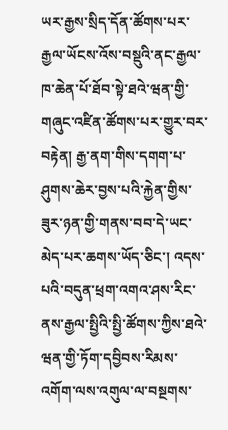ཡར་རྒྱས་སྲིད་དོན་ཚོགས་པར་རྒྱལ་ཡོངས་འོས་བསྡུའི་ནང་རྒྱལ་ཁ་ཆེན་པོ་ཐོབ་སྟེ་ཐའེ་ཝན་གྱི་གཞུང་འཛིན་ཚོགས་པར་གྱུར་བར་བརྟེན། རྒྱ་ནག་གིས་དགག་པ་ཤུགས་ཆེར་བྱས་པའི་རྐྱེན་གྱིས་ཟུར་ཉན་གྱི་གནས་བབ་དེ་ཡང་མེད་པར་ཆགས་ཡོད་ཅིང་། འདས་པའི་བདུན་ཕྲག་འགའ་ཤས་རིང་ནས་རྒྱལ་སྤྱིའི་སྤྱི་ཚོགས་ཀྱིས་ཐའེ་ཝན་གྱི་ཏོག་དབྱིབས་རིམས་འགོག་ལས་འགུལ་ལ་བསྔགས་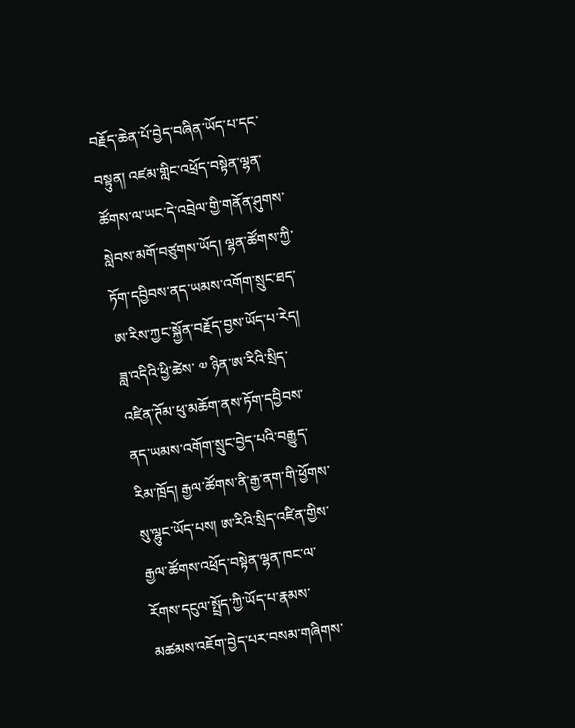བརྗོད་ཆེན་པོ་བྱེད་བཞིན་ཡོད་པ་དང་བསྟུན། འཛམ་གླིང་འཕྲོད་བསྟེན་ལྷན་ཚོགས་ལ་ཡང་དེ་འབྲེལ་གྱི་གནོན་ཤུགས་སླེབས་མགོ་བཙུགས་ཡོད། ལྷན་ཚོགས་ཀྱི་ཏོག་དབྱིབས་ནད་ཡམས་འགོག་སྲུང་ཐད་ཨ་རིས་ཀྱང་སྐྱོན་བརྗོད་བྱས་ཡོད་པ་རེད།
ཟླ་འདིའི་ཕྱི་ཚེས་ ༧ ཉིན་ཨ་རིའི་སྲིད་འཛིན་ཊོམ་ཕུ་མཆོག་ནས་ཏོག་དབྱིབས་ནད་ཡམས་འགོག་སྲུང་བྱེད་པའི་བརྒྱུད་རིམ་ཁྲོད། རྒྱལ་ཚོགས་ནི་རྒྱ་ནག་གི་ཕྱོགས་སུ་ལྷུང་ཡོད་པས། ཨ་རིའི་སྲིད་འཛིན་གྱིས་རྒྱལ་ཚོགས་འཕྲོད་བསྟེན་ལྷན་ཁང་ལ་རོགས་དངུལ་སྤྲོད་ཀྱི་ཡོད་པ་རྣམས་མཚམས་འཇོག་བྱེད་པར་བསམ་གཞིགས་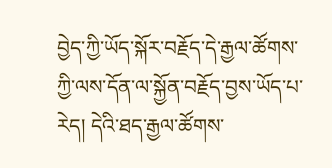བྱེད་ཀྱི་ཡོད་སྐོར་བརྗོད་དེ་རྒྱལ་ཚོགས་ཀྱི་ལས་དོན་ལ་སྐྱོན་བརྗོད་བྱས་ཡོད་པ་རེད། དེའི་ཐད་རྒྱལ་ཚོགས་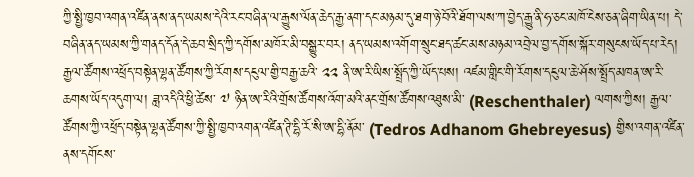ཀྱི་སྤྱི་ཁྱབ་འགན་འཛིན་ནས་ནད་ཡམས་དེའི་རང་བཞིན་ལ་རྒྱུས་ལོན་ཆེད་རྒྱ་ནག་དང་མཉམ་དུ་ཐག་ཉེ་བོའི་ཐོག་ལས་ཀ་བྱེད་རྒྱུ་ནི་ཧ་ཅང་མཁོ་ངེས་ཅན་ཞིག་ཡིན་པ། དེ་བཞིན་ནད་ཡམས་ཀྱི་གནད་དོན་དེ་ཆབ་སྲིད་ཀྱི་དགོས་མཁོར་མི་བསྒྱུར་བར། ནད་ཡམས་འགོག་སྲུང་ཐད་ཚང་མས་མཉམ་འབྲེལ་བྱ་དགོས་སྐོར་གསུངས་ཡོད་པ་རེད།
རྒྱལ་ཚོགས་འཕྲོད་བསྟེན་ལྷན་ཚོགས་ཀྱི་རོགས་དངུལ་གྱི་བརྒྱ་ཆའི་ ༢༢ ནི་ཨ་རི་ཡིས་སྤྲོད་ཀྱི་ཡོད་པས། འཛམ་གླིང་གི་རོགས་དངུལ་ཆེ་ཤོས་སྤྲོད་མཁན་ཨ་རི་ཆགས་ཡོད་འདུག་ལ། ཟླ་འདིའི་ཕྱི་ཚེས་ ༧ ཉིན་ཨ་རིའི་གྲོས་ཚོགས་འོག་མའི་ནང་གྲོས་ཚོགས་འཐུས་མི་ (Reschenthaler) ལགས་ཀྱིས། རྒྱལ་ཚོགས་ཀྱི་འཕྲོད་བསྟེན་ལྷན་ཚོགས་ཀྱི་སྤྱི་ཁྱབ་འགན་འཛིན་ཊི་དྷི་རོ་སི་ཨ་དྷི་ནོམ་ (Tedros Adhanom Ghebreyesus) གྱིས་འགན་འཛིན་ནས་དགོངས་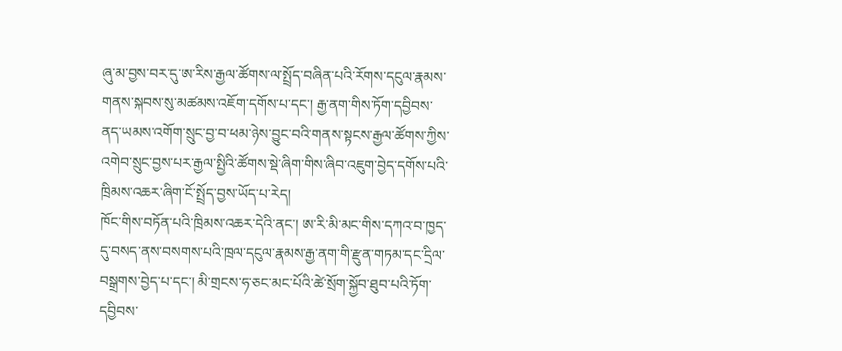ཞུ་མ་བྱས་བར་དུ་ཨ་རིས་རྒྱལ་ཚོགས་ལ་སྤྲོད་བཞིན་པའི་རོགས་དངུལ་རྣམས་གནས་སྐབས་སུ་མཚམས་འཇོག་དགོས་པ་དང་། རྒྱ་ནག་གིས་ཏོག་དབྱིབས་ནད་ཡམས་འགོག་སྲུང་བྱ་བ་ཕམ་ཉེས་བྱུང་བའི་གནས་སྟངས་རྒྱལ་ཚོགས་ཀྱིས་འགེབ་སྲུང་བྱས་པར་རྒྱལ་སྤྱིའི་ཚོགས་སྡེ་ཞིག་གིས་ཞིབ་འཇུག་བྱེད་དགོས་པའི་ཁྲིམས་འཆར་ཞིག་ངོ་སྤྲོད་བྱས་ཡོད་པ་རེད།
ཁོང་གིས་བཏོན་པའི་ཁྲིམས་འཆར་དེའི་ནང་། ཨ་རི་མི་མང་གིས་དཀའ་བ་ཁྱད་དུ་བསད་ནས་བསགས་པའི་ཁྲལ་དངུལ་རྣམས་རྒྱ་ནག་གི་རྫུན་གཏམ་དང་དྲིལ་བསྒྲགས་བྱེད་པ་དང་། མི་གྲངས་ཧ་ཅང་མང་པོའི་ཚེ་སྲོག་སྐྱོབ་ཐུབ་པའི་ཏོག་དབྱིབས་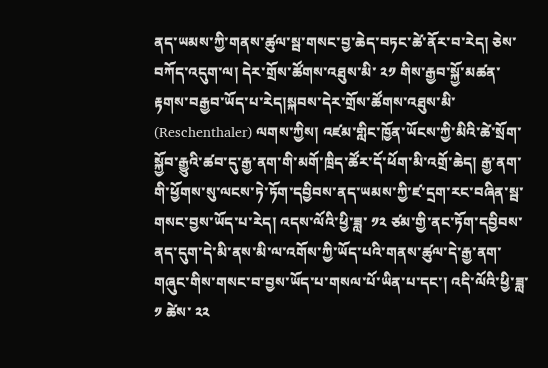ནད་ཡམས་ཀྱི་གནས་ཚུལ་སྦ་གསང་བྱ་ཆེད་བཏང་ཚེ་ནོར་བ་རེད། ཅེས་བཀོད་འདུག་ལ། དེར་གྲོས་ཚོགས་འཐུས་མི་ ༢༡ གིས་རྒྱབ་སྐྱོ་མཚན་རྟགས་བརྒྱབ་ཡོད་པ་རེད།སྐབས་དེར་གྲོས་ཚོགས་འཐུས་མི་ (Reschenthaler) ལགས་ཀྱིས། འཛམ་གླིང་ཁྱོན་ཡོངས་ཀྱི་མིའི་ཚེ་སྲོག་སྐྱོབ་རྒྱུའི་ཚབ་དུ་རྒྱ་ནག་གི་མགོ་ཁྲིད་ཚོར་དོ་ཕོག་མི་འགྲོ་ཆེད། རྒྱ་ནག་གི་ཕྱོགས་སུ་ལངས་ཏེ་ཏོག་དབྱིབས་ནད་ཡམས་ཀྱི་ཛ་དྲག་རང་བཞིན་སྦ་གསང་བྱས་ཡོད་པ་རེད། འདས་ལོའི་ཕྱི་ཟླ་ ༡༢ ཙམ་གྱི་ནང་ཏོག་དབྱིབས་ནད་དུག་དེ་མི་ནས་མི་ལ་འགོས་ཀྱི་ཡོད་པའི་གནས་ཚུལ་དེ་རྒྱ་ནག་གཞུང་གིས་གསང་བ་བྱས་ཡོད་པ་གསལ་པོ་ཡིན་པ་དང་། འདི་ལོའི་ཕྱི་ཟླ་ ༡ ཚེས་ ༢༢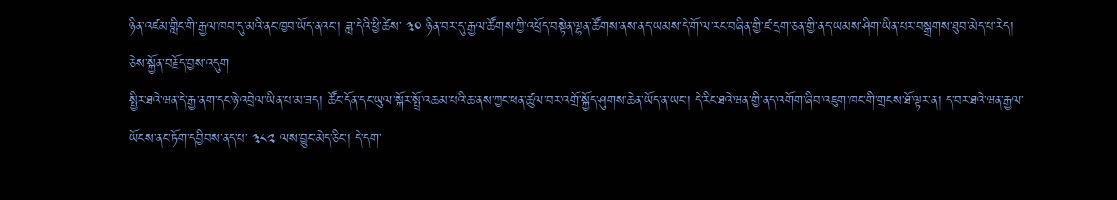ཉིན་འཛམ་གླིང་གི་རྒྱལ་ཁབ་དུ་མའི་ནང་ཁྱབ་ཡོད་ནའང་། ཟླ་དེའི་ཕྱི་ཚེས་ ༣༠ ཉིན་བར་དུ་རྒྱལ་ཚོགས་ཀྱི་འཕྲོད་བསྟེན་ལྷན་ཚོགས་ནས་ནད་ཡམས་དེ་གོ་ལ་རང་བཞིན་གྱི་ཛ་དྲག་ཅན་གྱི་ནད་ཡམས་ཤིག་ཡིན་པར་བསྒྲགས་ཐུབ་མེད་པ་རེད། ཅེས་སྐྱོན་བརྗོད་བྱས་འདུག
སྤྱིར་ཐའེ་ཝན་དེ་རྒྱ་ནག་དང་ཉེ་འབྲེལ་ཡིན་པ་མ་ཟད། ཚོང་དོན་དང་ཡུལ་སྐོར་སྤྲོ་འཆམ་པའི་ཆ་ནས་ཀྱང་ཕན་ཚུལ་བར་འགྲོ་སྐྱོད་ཤུགས་ཆེན་ཡོད་ན་ཡང་། དེ་རིང་ཐའེ་ཝན་གྱི་ནད་འགོག་ཞིབ་འཇུག་ཁང་གི་གྲངས་ཐོ་ལྟར་ན། ད་བར་ཐའེ་ཝན་རྒྱལ་ཡོངས་ནང་ཏོག་དབྱིབས་ནད་པ་ ༣༨༢ ལས་བྱུང་མེད་ཅིང་། དེ་དག་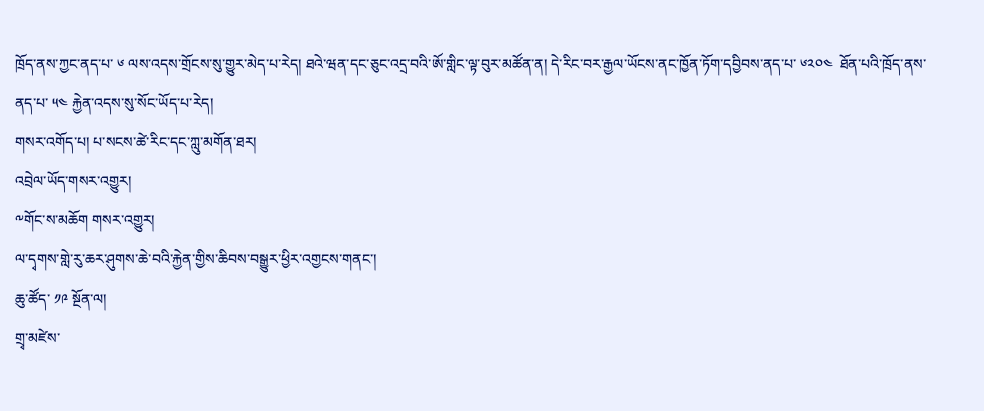ཁྲོད་ནས་ཀྱང་ནད་པ་ ༦ ལས་འདས་གྲོངས་སུ་གྱུར་མེད་པ་རེད། ཐའེ་ཝན་དང་ཅུང་འདྲ་བའི་ཨོ་གླིང་ལྟ་བུར་མཚོན་ན། དེ་རིང་བར་རྒྱལ་ཡོངས་ནང་ཁྱོན་ཏོག་དབྱིབས་ནད་པ་ ༦༢༠༤  ཐོན་པའི་ཁྲོད་ནས་ནད་པ་ ༥༤ རྐྱེན་འདས་སུ་སོང་ཡོད་པ་རེད།
གསར་འགོད་པ། པ་སངས་ཚེ་རིང་དང་ཀླུ་མགོན་ཐར།
འབྲེལ་ཡོད་གསར་འགྱུར།
༸གོང་ས་མཆོག གསར་འགྱུར།
ལ་དྭགས་གླེ་རུ་ཆར་ཤུགས་ཆེ་བའི་རྐྱེན་གྱིས་ཆིབས་བསྒྱུར་ཕྱིར་འགྱངས་གནང་།
ཆུ་ཚོད་ ༡༩ སྔོན་ལ།
གྲྭ་མཛེས་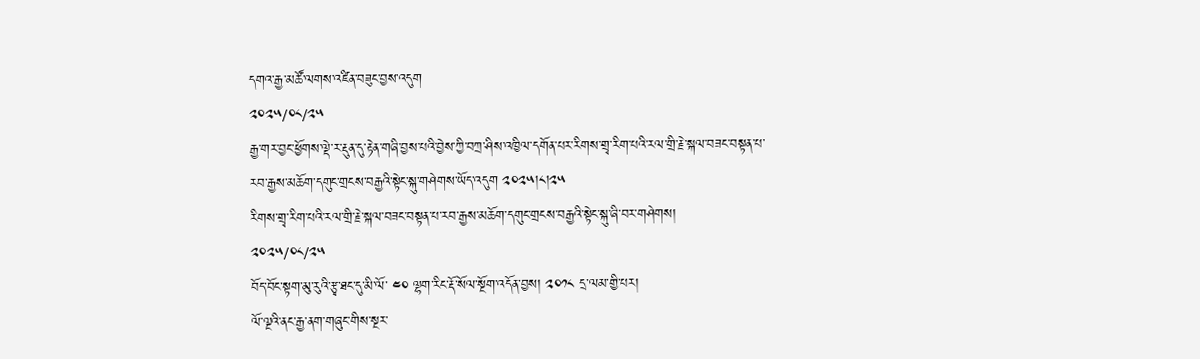དགའ་རྒྱ་མཚོ་ལགས་འཛིན་བཟུང་བྱས་འདུག
༢༠༢༥/༠༨/༢༥
རྒྱ་གར་བྱང་ཕྱོགས་ལྡེ་ར་རྡུན་དུ་རྟེན་གཞི་བྱས་པའི་བྱེས་ཀྱི་བཀྲ་ཤིས་འཁྱིལ་དགོན་པར་རིགས་གྲྭ་རིག་པའི་རལ་གྲི་རྗེ་སྐལ་བཟང་བསྟན་པ་རབ་རྒྱས་མཆོག་དགུང་གྲངས་བརྒྱའི་སྟེང་སྐུ་གཤེགས་ཡོད་འདུག ༢༠༢༥།༨།༢༥
རིགས་གྲྭ་རིག་པའི་རལ་གྲི་རྗེ་སྐལ་བཟང་བསྟན་པ་རབ་རྒྱས་མཆོག་དགུང་གྲངས་བརྒྱའི་སྟེང་སྐུ་ཞི་བར་གཤེགས།
༢༠༢༥/༠༨/༢༥
བོད་བོང་སྟག་མུ་རུའི་རྩྭ་ཐང་དུ་མི་ལོ་ ༤༠ ལྷག་རིང་རྡོ་སོལ་སྔོག་འདོན་བྱས། ༢༠༡༨ དྲ་ལམ་གྱི་པར།
ལོ་ལྔའི་ནང་རྒྱ་ནག་གཞུང་གིས་སྔར་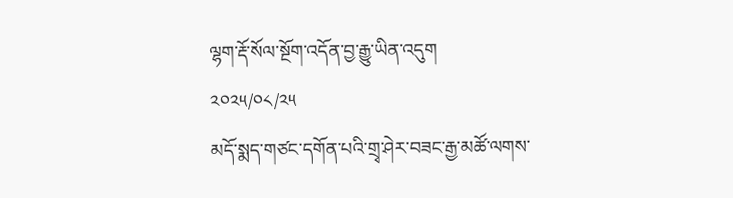ལྷག་རྡོ་སོལ་སྔོག་འདོན་བྱ་རྒྱུ་ཡིན་འདུག
༢༠༢༥/༠༨/༢༥
མདོ་སྨད་གཙང་དགོན་པའི་གྲྭ་ཤེར་བཟང་རྒྱ་མཚོ་ལགས་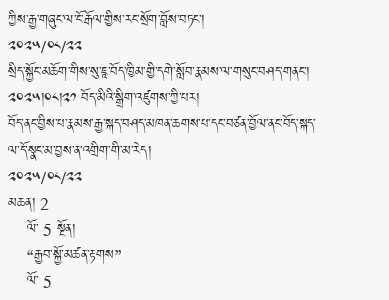ཀྱིས་རྒྱ་གཞུང་ལ་ངོ་རྒོལ་གྱིས་རང་སྲོག་བློས་བཏང་།
༢༠༢༥/༠༨/༢༢
སྲིད་སྐྱོང་མཆོག་གིས་སུ་ཇཱ་བོད་ཁྱིམ་གྱི་དགེ་སློབ་རྣམས་ལ་གསུང་བཤད་གནང་། ༢༠༢༥།༠༨།༢༡ བོད་མིའི་སྒྲིག་འཛུགས་ཀྱི་པར།
བོད་ནང་བྱིས་པ་རྣམས་རྒྱ་སྐད་བཤད་མཁན་ཆགས་པ་དང་བཙན་བྱོལ་ནང་བོད་སྐད་ལ་དོ་སྣང་མ་བྱས་ན་འགྲིག་གི་མ་རེད།
༢༠༢༥/༠༨/༢༢
མཆན། 2
    ལོ་ 5 སྔོན།
    “རྒྱབ་སྐྱོ་མཚན་རྟགས”
    ལོ་ 5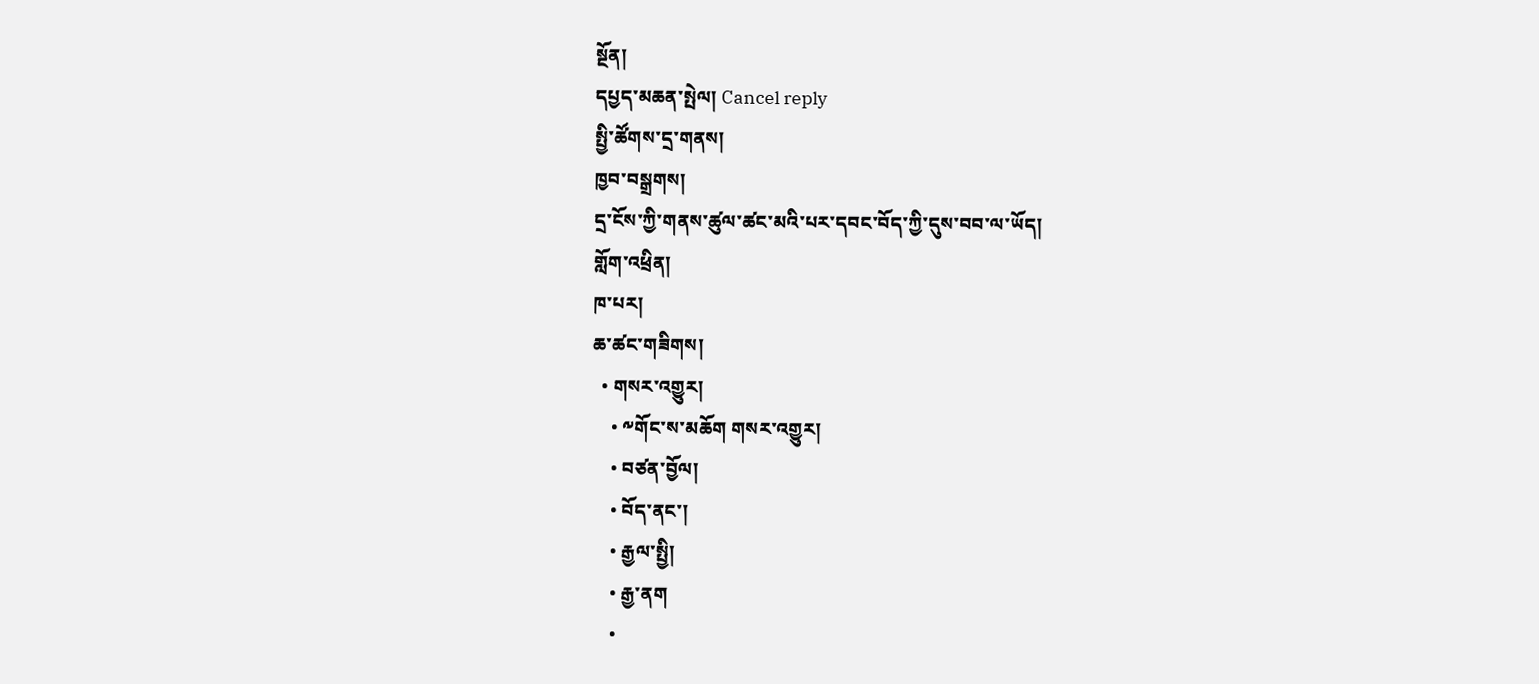སྔོན།
དཔྱད་མཆན་སྤེལ། Cancel reply
སྤྱི་ཚོགས་དྲ་གནས།
ཁྱབ་བསྒྲགས།
དྲ་ངོས་ཀྱི་གནས་ཚུལ་ཚང་མའི་པར་དབང་བོད་ཀྱི་དུས་བབ་ལ་ཡོད།
གློག་འཕྲིན།
ཁ་པར།
ཆ་ཚང་གཟིགས།
  • གསར་འགྱུར།
    • ༸གོང་ས་མཆོག གསར་འགྱུར།
    • བཙན་བྱོལ།
    • བོད་ནང་།
    • རྒྱལ་སྤྱི།
    • རྒྱ་ནག
    •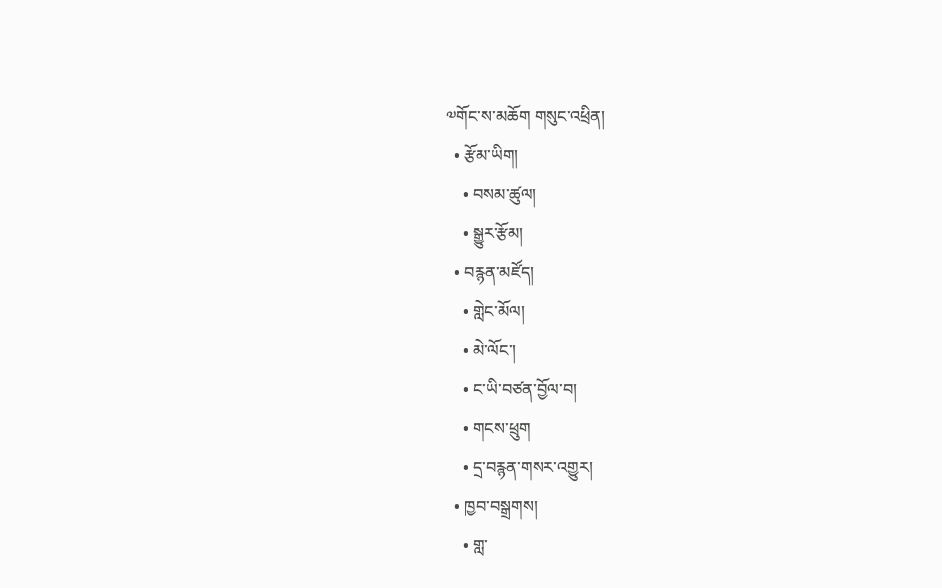༧གོང་ས་མཆོག གསུང་འཕྲིན།
  • རྩོམ་ཡིག།
    • བསམ་ཚུལ།
    • སྒྱུར་རྩོམ།
  • བརྙན་མཛོད།
    • གླེང་མོལ།
    • མེ་ལོང་།
    • ང་ཡི་བཙན་བྱོལ་བ།
    • གངས་ཕྲུག
    • དྲ་བརྙན་གསར་འགྱུར།
  • ཁྱབ་བསྒྲགས།
    • གླ་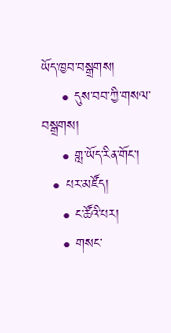ཡོད་ཁྱབ་བསྒྲགས།
    • དུས་བབ་ཀྱི་གསལ་བསྒྲགས།
    • གླ་ཡོད་རིན་གོང་།
  • པར་མཛོད།
    • ང་ཚོའི་པར།
    • གསང་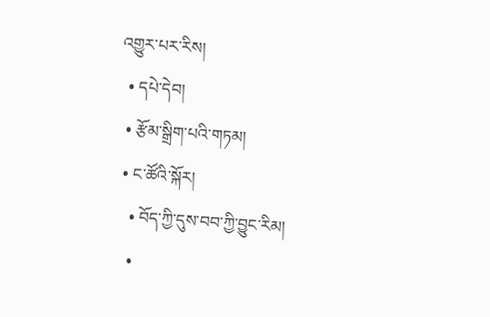འགྱུར་པར་རིས།
  • དཔེ་དེབ།
  • རྩོམ་སྒྲིག་པའི་གཏམ།
  • ང་ཚོའི་སྐོར།
    • བོད་ཀྱི་དུས་བབ་ཀྱི་བྱུང་རིམ།
    •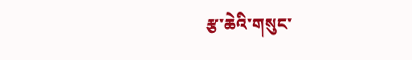རྩ་ཆེའི་གསུང་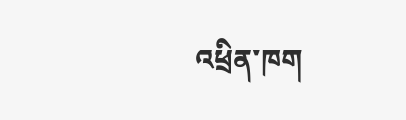འཕྲིན་ཁག